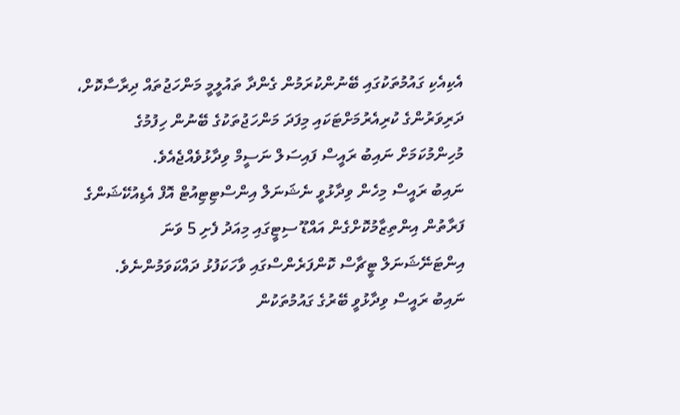އެކިއެކި ގައުމުތަކުގައި ބޭނުންކުރަމުން ގެންދާ ތައުލީމީ މަންހަޖުތައް ދިރާސާކޮށް، ދަރިވަރުންގެ ކުރިއެރުމަށްޓަކައި މިފަދަ މަންހަޖުތަކުގެ ބޭނުން ހިފުމުގެ މުހިންމުކަމަށް ނައިބު ރައީސް ފައިސަލް ނަސީމް ވިދާޅުވެއްޖެއެވެ.
ނައިބު ރައީސް މިހެން ވިދާޅުވީ ނެޝަނަލް އިންސްޓިޓިއުޓް އޮފް އެޑިއުކޭޝަންގެ ފަރާތުން އިންތިޒާމުކޮށްގެން އައްޑޫ ސިޓީގައި މިއަދު ފެށި 5 ވަނަ އިންޓަނޭޝަނަލް ޓީޗާސް ކޮންފަރެންސްގައި ވާހަކަފުޅު ދައްކަވަމުންނެވެ.
ނައިބު ރައީސް ވިދާޅުވީ ބޭރުގެ ގައުމުތަކުން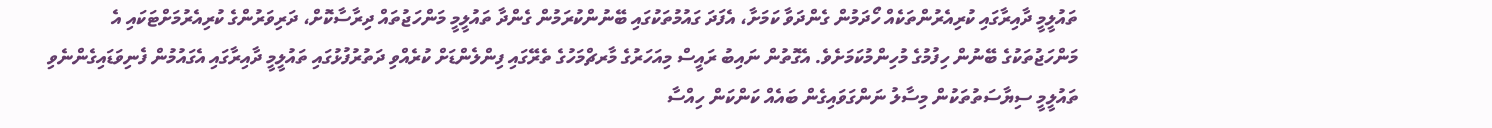ތައުލީމީ ދާއިރާގައި ކުރިއެރުންތަކެއް ހޯދަމުން ގެންދަވާ ކަމަށާ، އެފަދަ ގައުމުތަކުގައި ބޭނުންކުރަމުން ގެންދާ ތައުލީމީ މަންހަޖުތައް ދިރާސާކޮށް، ދަރިވަރުންގެ ކުރިއެރުމަށްޓަކައި އެ މަންހަޖުތަކުގެ ބޭނުން ހިފުމުގެ މުހިންމުކަމަށެވެ. އެގޮތުން ނައިބު ރައީސް މިއަހަރުގެ މާރޗްމަހުގެ ތެރޭގައި ފިންލެންޑަށް ކުރެއްވި ދަތުރުފުޅުގައި ތައުލީމީ ދާއިރާގައި އެގައުމުން ފެނިވަޑައިގެންނެވި ތައުލީމީ ސިޔާސަތުތަކުން މިސާލު ނަންގަވައިގެން ބައެއް ކަންކަން ހިއްސާ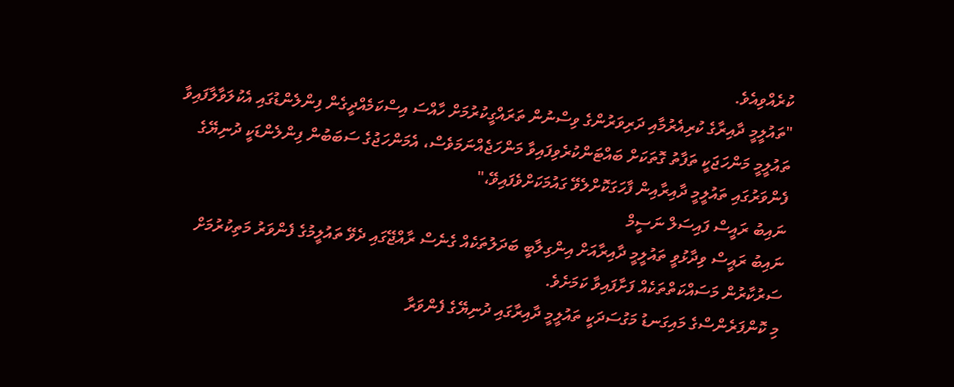ކުރެއްވިއެވެ.
"ތައުލީމީ ދާއިރާގެ ކުރިއެރުމާއި ދަރިވަރުންގެ ވިސްނުން ތަރައްގީކުރުމަށް ހާއްސަ އިސްކަމެއްދީގެން ފިންލެންޑުގައި އެކުލަވާލާފައިވާ ތައުލީމީ މަންހަޖަކީ ތަފާތު ގޮތަކަށް ބައްޓަންކުރެވިފައިވާ މަންހަޖެއްނަމަވެސް، އެމަންހަޖުގެ ސަބަބުން ފިންލެންޑަކީ ދުނިޔޭގެ ފެންވަރުގައި ތައުލީމީ ދާއިރާއިން ފާހަގަކޮށްލެވޭ ގައުމަކަށްވެފައިވޭ،"
ނައިބު ރައީސް ފައިސަލް ނަސީމް
ނައިބު ރައީސް ވިދާޅުވީ ތައުލީމީ ދާއިރާއަށް އިންގިލާބީ ބަދަލުތަކެއް ގެނެސް ރާއްޖޭގައި ދެވޭ ތައުލީމުގެ ފެންވަރު މަތިކުރުމަށް ސަރުކާރުން މަސައްކަތްތަކެއް ފަށާފައިވާ ކަމަށެވެ.
މި ކޮންފަރެންސްގެ މައިގަނޑު މަގުސަދަކީ ތައުލީމީ ދާއިރާގައި ދުނިޔޭގެ ފެންވަރާ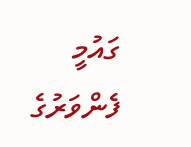ގައުމީ ފެންވަރުގެ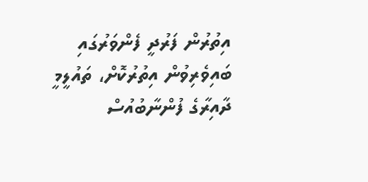އިތުރުން ފަރުދީ ފެންވަރުގައި ބައިވެރިވުން އިތުރުކޮށް، ތައުލީމީ ދާއިރާގެ ފުންނާބުއުސް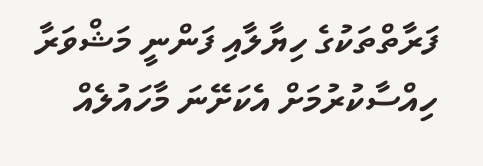ފަރާތްތަކުގެ ހިޔާލާއި ފަންނީ މަޝްވަރާ ހިއްސާކުރުމަށް އެކަށޭނަ މާހައުލެއް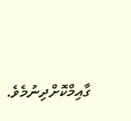ގާއިމްކޮށްދިނުމެވެ.